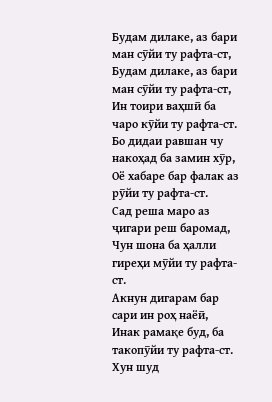Будам дилаке, аз бари ман сӯйи ту рафта-ст,
Будам дилаке, аз бари ман сӯйи ту рафта-ст,
Ин тоири ваҳшӣ ба чаро кӯйи ту рафта-ст.
Бо дидаи равшан чу накоҳад ба замин хӯр,
Оё хабаре бар фалак аз рӯйи ту рафта-ст.
Сад реша маро аз ҷигари реш баромад,
Чун шона ба ҳалли гиреҳи мӯйи ту рафта-ст.
Акнун дигарам бар сари ин роҳ наёӣ,
Инак рамақе буд, ба такопӯйи ту рафта-ст.
Хун шуд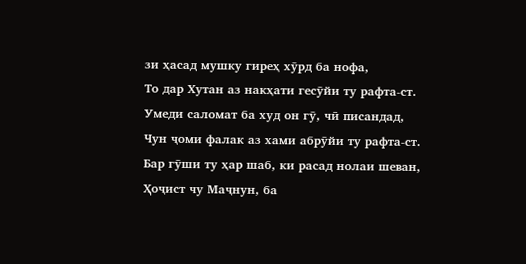зи ҳасад мушку гиреҳ хӯрд ба нофа,
То дар Хутан аз накҳати гесӯйи ту рафта-ст.
Умеди саломат ба худ он гӯ, чӣ писандад,
Чун ҷоми фалак аз хами абрӯйи ту рафта-ст.
Бар гӯши ту ҳар шаб, ки расад нолаи шеван,
Ҳоҷист чу Маҷнун, ба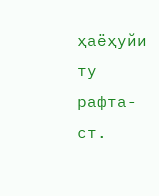ҳаёҳуйи ту рафта-ст.